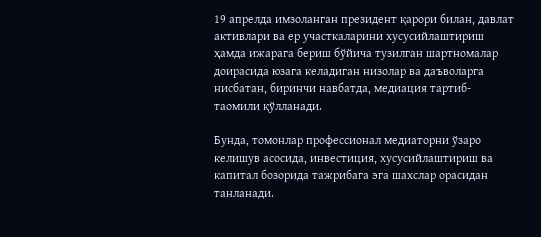19 апрелда имзоланган президент қарори билан, давлат активлари ва ер участкаларини хусусийлаштириш ҳамда ижарага бериш бўйича тузилган шартномалар доирасида юзага келадиган низолар ва даъволарга нисбатан, биринчи навбатда, медиация тартиб-таомили қўлланади.

Бунда, томонлар профессионал медиаторни ўзаро келишув асосида, инвестиция, хусусийлаштириш ва капитал бозорида тажрибага эга шахслар орасидан танланади.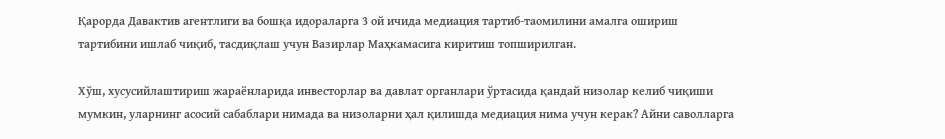Қарорда Давактив агентлиги ва бошқа идораларга 3 ой ичида медиация тартиб-таомилини амалга ошириш тартибини ишлаб чиқиб, тасдиқлаш учун Вазирлар Маҳкамасига киритиш топширилган.

Хўш, хусусийлаштириш жараёнларида инвесторлар ва давлат органлари ўртасида қандай низолар келиб чиқиши мумкин, уларнинг асосий сабаблари нимада ва низоларни ҳал қилишда медиация нима учун керак? Айни саволларга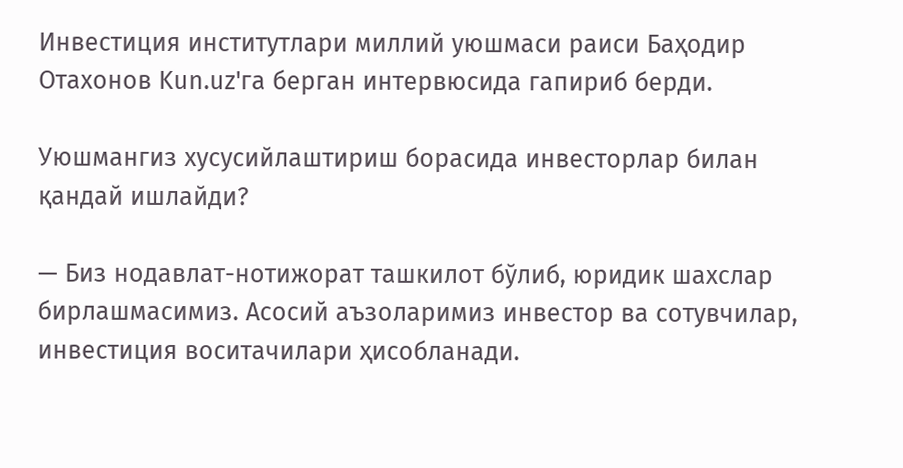Инвестиция институтлари миллий уюшмаси раиси Баҳодир Отахонов Kun.uz'га берган интервюсида гапириб берди.

Уюшмангиз хусусийлаштириш борасида инвесторлар билан қандай ишлайди?

— Биз нодавлат-нотижорат ташкилот бўлиб, юридик шахслар бирлашмасимиз. Асосий аъзоларимиз инвестор ва сотувчилар, инвестиция воситачилари ҳисобланади.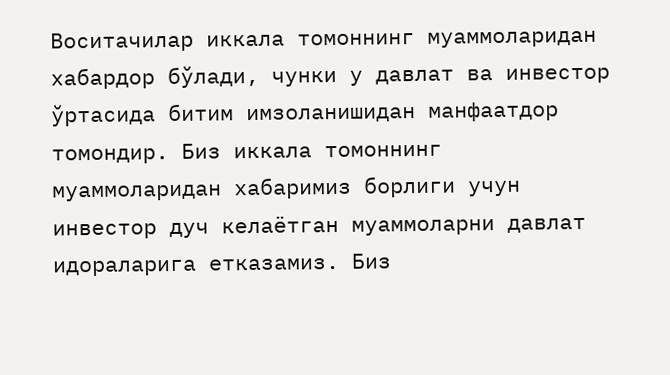Воситачилар иккала томоннинг муаммоларидан хабардор бўлади, чунки у давлат ва инвестор ўртасида битим имзоланишидан манфаатдор томондир. Биз иккала томоннинг муаммоларидан хабаримиз борлиги учун инвестор дуч келаётган муаммоларни давлат идораларига етказамиз. Биз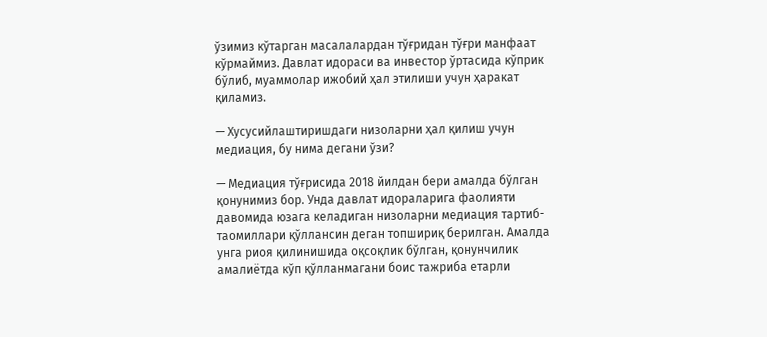ўзимиз кўтарган масалалардан тўғридан тўғри манфаат кўрмаймиз. Давлат идораси ва инвестор ўртасида кўприк бўлиб, муаммолар ижобий ҳал этилиши учун ҳаракат қиламиз.

— Хусусийлаштиришдаги низоларни ҳал қилиш учун медиация, бу нима дегани ўзи?

— Медиация тўғрисида 2018 йилдан бери амалда бўлган қонунимиз бор. Унда давлат идораларига фаолияти давомида юзага келадиган низоларни медиация тартиб-таомиллари қўллансин деган топшириқ берилган. Амалда унга риоя қилинишида оқсоқлик бўлган, қонунчилик амалиётда кўп қўлланмагани боис тажриба етарли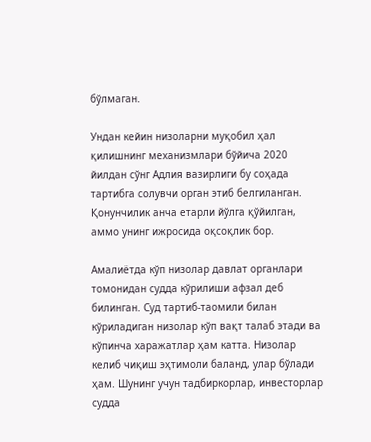бўлмаган.

Ундан кейин низоларни муқобил ҳал қилишнинг механизмлари бўйича 2020 йилдан сўнг Адлия вазирлиги бу соҳада тартибга солувчи орган этиб белгиланган. Қонунчилик анча етарли йўлга қўйилган, аммо унинг ижросида оқсоқлик бор.

Амалиётда кўп низолар давлат органлари томонидан судда кўрилиши афзал деб билинган. Суд тартиб-таомили билан кўриладиган низолар кўп вақт талаб этади ва кўпинча харажатлар ҳам катта. Низолар келиб чиқиш эҳтимоли баланд, улар бўлади ҳам. Шунинг учун тадбиркорлар, инвесторлар судда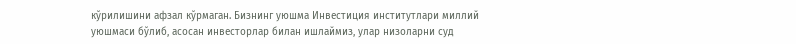кўрилишини афзал кўрмаган. Бизнинг уюшма Инвестиция институтлари миллий уюшмаси бўлиб, асосан инвесторлар билан ишлаймиз, улар низоларни суд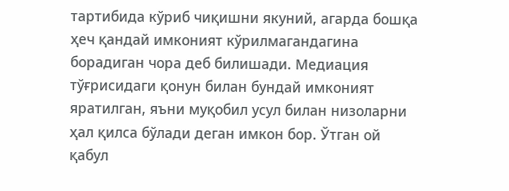тартибида кўриб чиқишни якуний, агарда бошқа ҳеч қандай имконият кўрилмагандагина борадиган чора деб билишади. Медиация тўғрисидаги қонун билан бундай имконият яратилган, яъни муқобил усул билан низоларни ҳал қилса бўлади деган имкон бор. Ўтган ой қабул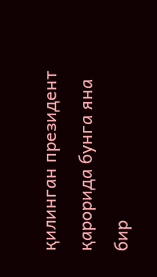қилинган президент қарорида бунга яна бир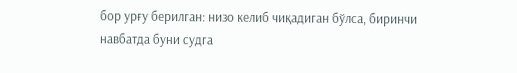бор урғу берилган: низо келиб чиқадиган бўлса, биринчи навбатда буни судга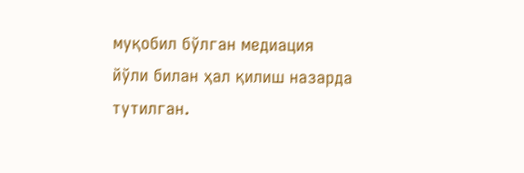муқобил бўлган медиация йўли билан ҳал қилиш назарда тутилган.